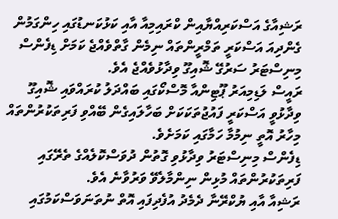ރަޝިއާގެ އަސްކަރިއްޔާއިން ކްރައިމިއާ އާއި ކަޅުކަނޑުގައި ހިންގަމުން ގެންދިއަ އަސްކަރީ ތަމްރީންތައް ނިމެން ގާތްވެއްޖެ ކަމަށް ޑިފެންސް މިނިސްޓަރު ސަރުގޭ ޝޮއިގޫ ވިދާޅުވެއްޖެ އެވެ.
ރައީސް ލަޑިމިއަރު ޕޫޓިންއާ މޮސްކޯގައި ބައްދަލު ކުރައްވައި ޝޮއިގޫ ވިދާޅުވީ އަސްކަރީ ފައުޖުތަކަކަށް ބަހާލައިގެން ބޭއްވި ފަރިތަކުރުންތައް މިހާރު އޮތީ ނިމުމާ ހަމާގައި ކަމަށެވެ.
ޑިފެންސް މިނިސްޓަރު ވިދާޅުވި ގޮތުން ދުވަސްކޮލެއްގެ ތެރޭގައި ފަރިތަކުރުންތައް މުޅިން ނިންމާލެވޭ ވަރުވާނެ އެވެ.
ރަޝިއާ އާއި ޔުކްރޭނާ ދެމެދު އުފެދިފައި އޮތް ނުތަނަވަސްކަމުގައި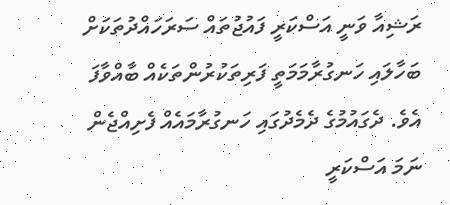ރަޝިއާ ވަނީ އަސްކަރީ ފައުޖުތައް ސަރަހައްދުތަކަށް ބަހާލައި ހަނގުރާމަމަތީ ފަރިތަކުރުންތަކެއް ބާއްވާފަ އެވެ. ދެގައުމުގެ ދެމެދުގައި ހަނގުރާމައެއް ފެށިއްޖެން ނަމަ އަސްކަރީ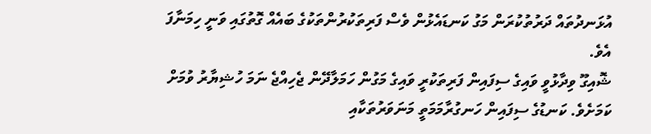އުޅަނދުތައް ދަރުތުކުރަން މަގު ކަނޑައެޅުން ވެސް ފަރިތަކުރުންތަކުގެ ބައެއް ގޮތުގައި ވަނީ ހިމަނާފަ އެވެ.
ޝޮއިގޫ ވިދާޅުވީ ވައިގެ ސިފައިން ފަރިތަކުރީ ވައިގެ މަގުން ހަމަލާދޭން ޖެހިއްޖެ ނަމަ ހުޝިޔާރު ވުމަށް ކަމަށެވެ. ކަނޑުގެ ސިފައިން ހަނގުރާމަމަތީ މަނަވަރުތަކާއި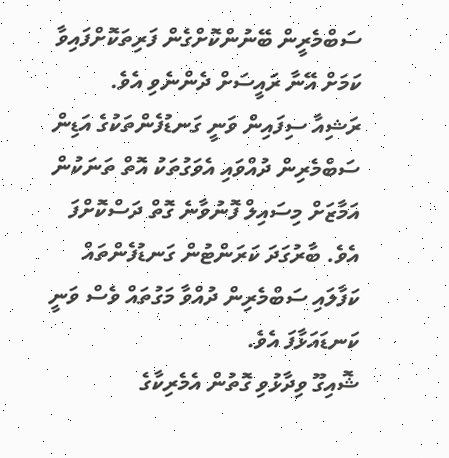ސަބްމެރީން ބޭނުންކޮށްގެން ފަރިތަކޮށްފައިވާ ކަމަށް އޭނާ ރައީސަށް ދެންނެވި އެވެ.
ރަޝިއާ ސިފައިން ވަނީ ގަނޑުފެންތަކުގެ އަޑިން ސަބްމެރިން ދުއްވައި އެވަގުތަކު އޮތް ތަނަކުން އަމާޒަށް މިސައިލް ފޮނުވާނެ ގޮތް ދަސްކޮށްފަ އެވެ. ބާރުގަދަ ކަރަންޓުން ގަނޑުފެންތައް ކަފާލައި ސަބްމެރިން ދުއްވާ މަގުތައް ވެސް ވަނީ ކަނޑައަޅާފަ އެވެ.
ޝޮއިގޫ ވިދާޅުވި ގޮތުން އެމެރިކާގެ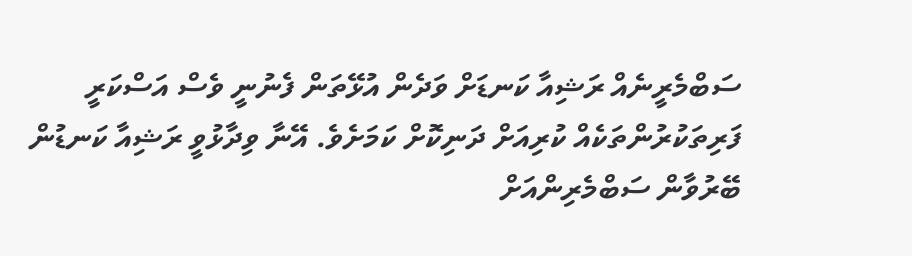ސަބްމެރީނެއް ރަޝިއާ ކަނޑަށް ވަދެން އުޅޭތަން ފެނުނީ ވެސް އަސްކަރީ ފަރިތަކުރުންތަކެއް ކުރިއަށް ދަނިކޮށް ކަމަށެވެ. އޭނާ ވިދާޅުވީ ރަޝިއާ ކަނޑުން ބޭރުވާން ސަބްމެރިންއަށް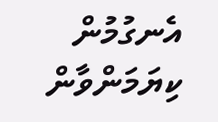އެނގުމުން ކިޔަމަންވާން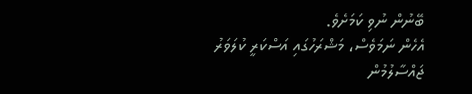ބޭނުން ނުވި ކަމަށެވެ.
އެހެން ނަމަވެސް، މަޝްރަހުގައި އަސްކަރީ ކުލަވަރު ޖައްސާލުމުން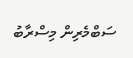ސަބްމެރިން މިސްރާބު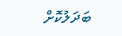ބަދަލުކޮށް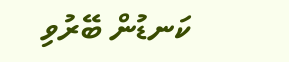ކަނޑުން ބޭރުވި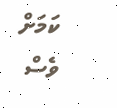ކަމަށް ވެސް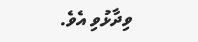ވިދާޅުވި އެވެ.